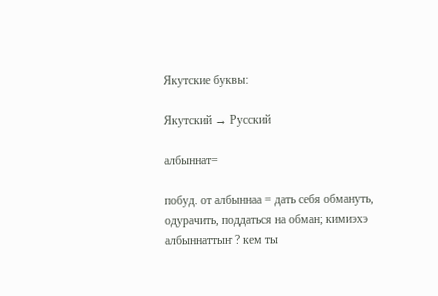Якутские буквы:

Якутский → Русский

албыннат=

побуд. от албыннаа = дать себя обмануть, одурачить, поддаться на обман; кимиэхэ албыннаттыҥ ? кем ты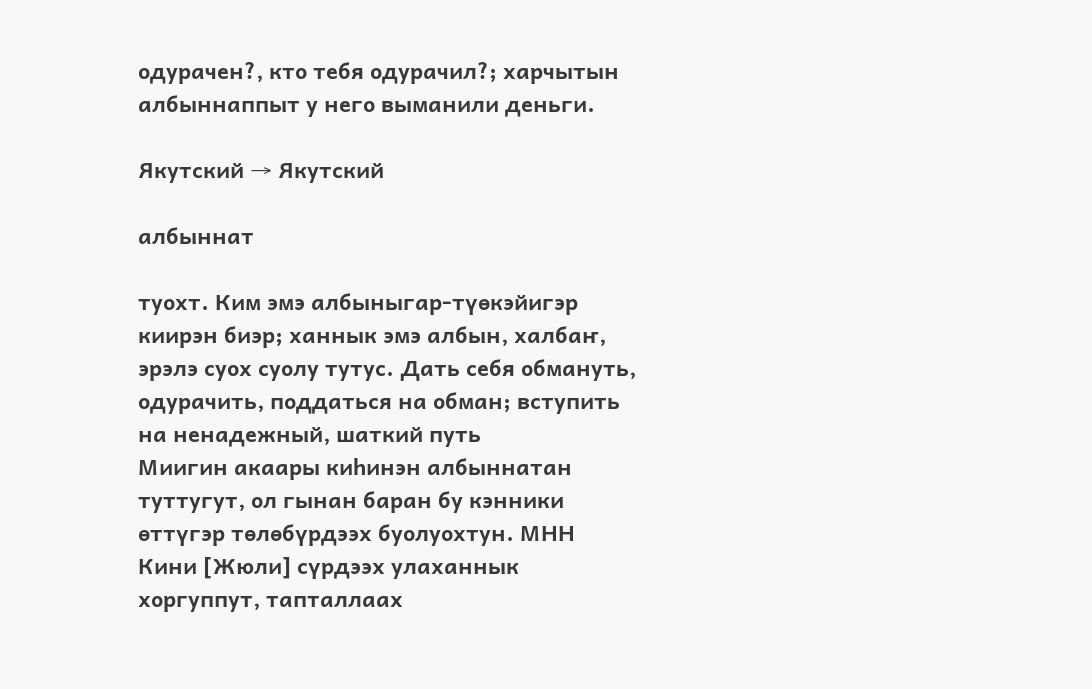одурачен?, кто тебя одурачил?; харчытын албыннаппыт у него выманили деньги.

Якутский → Якутский

албыннат

туохт. Ким эмэ албыныгар-түөкэйигэр киирэн биэр; ханнык эмэ албын, халбаҥ, эрэлэ суох суолу тутус. Дать себя обмануть, одурачить, поддаться на обман; вступить на ненадежный, шаткий путь
Миигин акаары киһинэн албыннатан туттугут, ол гынан баран бу кэнники өттүгэр төлөбүрдээх буолуохтун. МНН
Кини [Жюли] сүрдээх улаханнык хоргуппут, тапталлаах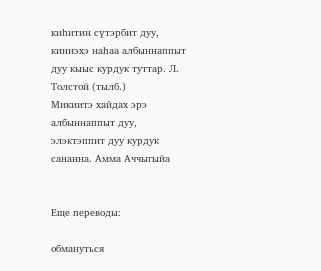киһитин сүтэрбит дуу, киниэхэ наһаа албыннаппыт дуу кыыс курдук туттар. Л. Толстой (тылб.)
Микиитэ хайдах эрэ албыннаппыт дуу, элэктэппит дуу курдук сананна. Амма Аччыгыйа


Еще переводы:

обмануться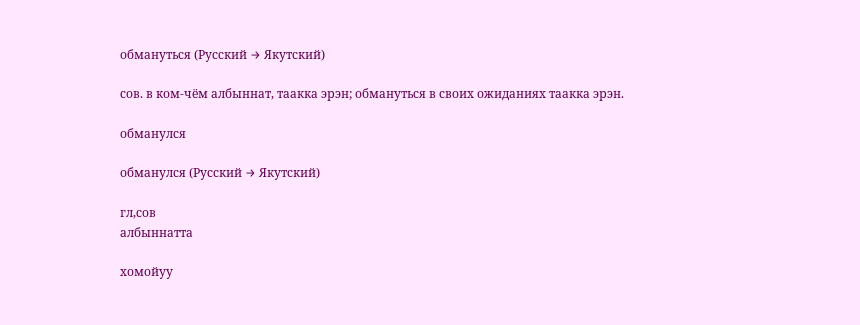обмануться (Русский → Якутский)

сов. в ком-чём албыннат, таакка эрэн; обмануться в своих ожиданиях таакка эрэн.

обманулся

обманулся (Русский → Якутский)

гл,сов
албыннатта

хомойуу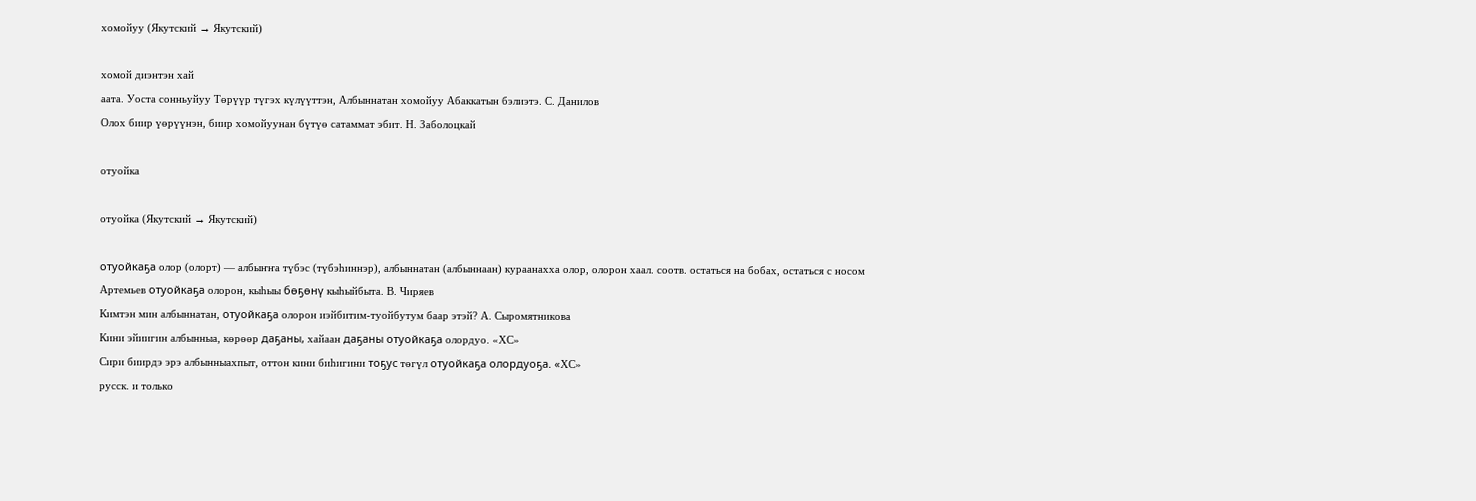хомойуу (Якутский → Якутский)

хомой диэнтэн хай
аата. Уоста сонньуйуу Төрүүр түгэх күлүүттэн, Албыннатан хомойуу Абаккатын бэлиэтэ. С. Данилов
Олох биир үөрүүнэн, биир хомойуунан бүтүө сатаммат эбит. Н. Заболоцкай

отуойка

отуойка (Якутский → Якутский)

отуойкаҕа олор (олорт) — албыҥҥа түбэс (түбэһиннэр), албыннатан (албыннаан) кураанахха олор, олорон хаал. соотв. остаться на бобах, остаться с носом
Артемьев отуойкаҕа олорон, кыһыы бөҕөнү кыһыйбыта. В. Чиряев
Кимтэн мин албыннатан, отуойкаҕа олорон иэйбитим-туойбутум баар этэй? А. Сыромятникова
Кини эйиигин албынныа, көрөөр даҕаны, хайаан даҕаны отуойкаҕа олордуо. «ХС»
Сири биирдэ эрэ албынныахпыт, оттон кини биһигини тоҕус төгүл отуойкаҕа олордуоҕа. «ХС»
русск. и только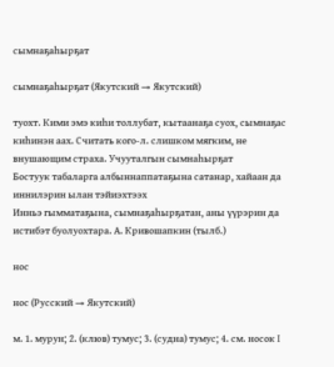сымнаҕаһырҕат

сымнаҕаһырҕат (Якутский → Якутский)

туохт. Кими эмэ киһи толлубат, кытаанаҕа суох, сымнаҕас киһинэн аах. Считать кого-л. слишком мягким, не внушающим страха. Учууталгын сымнаһырҕат
Бостуук табаларга албыннаппатаҕына сатанар, хайаан да иннилэрин ылан тэйиэхтээх
Инньэ гымматаҕына, сымнаҕаһырҕатан, аны үүрэрин да истибэт буолуохтара. А. Кривошапкин (тылб.)

нос

нос (Русский → Якутский)

м. 1. мурун; 2. (клюв) тумус; 3. (судна) тумус; 4. см. носок I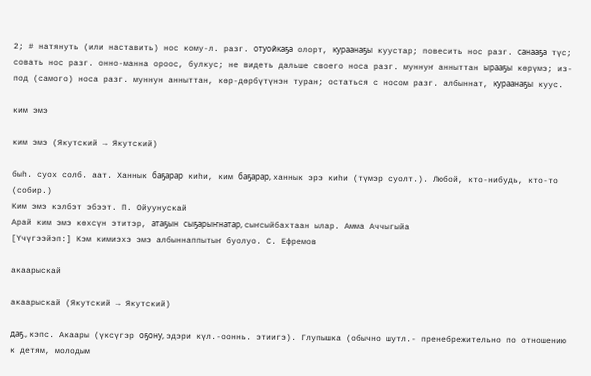2; # натянуть (или наставить) нос кому-л. разг. отуойкаҕа олорт, кураанаҕы куустар; повесить нос разг. санааҕа түс; совать нос разг. онно-манна ороос, булкус; не видеть дальше своего носа разг. муннуҥ анныттан ырааҕы көрүмэ; из-под (самого) носа разг. муннун анныттан, көр-дөрбүтүнэн туран; остаться с носом разг. албыннат, кураанаҕы куус.

ким эмэ

ким эмэ (Якутский → Якутский)

быһ. суох солб. аат. Ханнык баҕарар киһи, ким баҕарар, ханнык эрэ киһи (түмэр суолт.). Любой, кто-нибудь, кто-то (собир.)
Ким эмэ кэлбэт эбээт. П. Ойуунускай
Арай ким эмэ көхсүн этитэр, атаҕын сыҕарыҥнатар, сыҥсыйбахтаан ылар. Амма Аччыгыйа
[Үчүгээйэп:] Кэм кимиэхэ эмэ албыннаппытыҥ буолуо. С. Ефремов

акаарыскай

акаарыскай (Якутский → Якутский)

даҕ., кэпс. Акаары (үксүгэр оҕону, эдэри күл.-ооннь. этиигэ). Глупышка (обычно шутл.- пренебрежительно по отношению к детям, молодым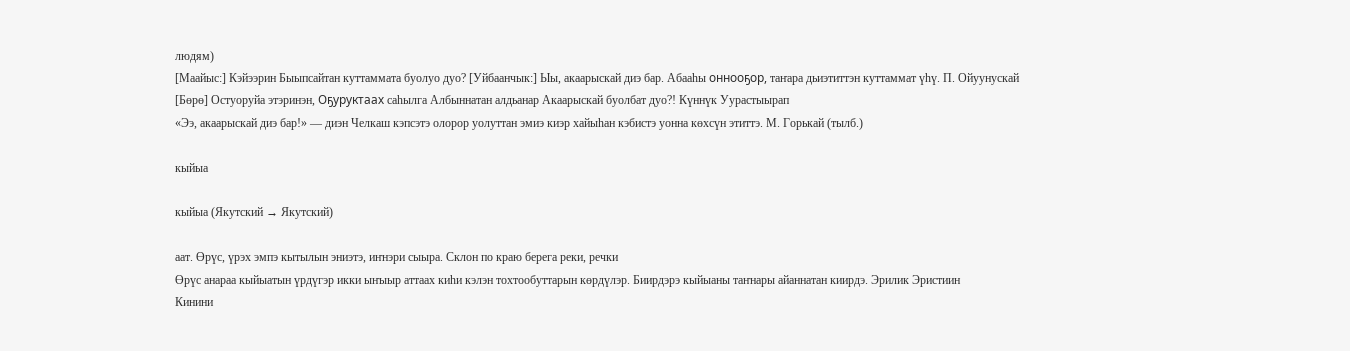людям)
[Маайыс:] Кэйээрин Быыпсайтан куттаммата буолуо дуо? [Уйбаанчык:] Ыы, акаарыскай диэ бар. Абааһы оннооҕор, таҥара дьиэтиттэн куттаммат үһү. П. Ойуунускай
[Бөрө] Остуоруйа этэринэн, Оҕуруктаах саһылга Албыннатан алдьанар Акаарыскай буолбат дуо?! Күннүк Уурастыырап
«Ээ, акаарыскай диэ бар!» — диэн Челкаш кэпсэтэ олорор уолуттан эмиэ киэр хайыһан кэбистэ уонна көхсүн этиттэ. М. Горькай (тылб.)

кыйыа

кыйыа (Якутский → Якутский)

аат. Өрүс, үрэх эмпэ кытылын эниэтэ, иҥнэри сыыра. Склон по краю берега реки, речки
Өрүс анараа кыйыатын үрдүгэр икки ыҥыыр аттаах киһи кэлэн тохтообуттарын көрдүлэр. Биирдэрэ кыйыаны таҥнары айаннатан киирдэ. Эрилик Эристиин
Кинини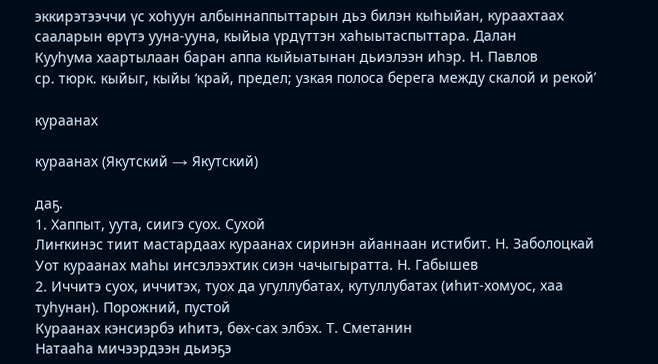эккирэтээччи үс хоһуун албыннаппыттарын дьэ билэн кыһыйан, кураахтаах сааларын өрүтэ ууна-ууна, кыйыа үрдүттэн хаһыытаспыттара. Далан
Кууһума хаартылаан баран аппа кыйыатынан дьиэлээн иһэр. Н. Павлов
ср. тюрк. кыйыг, кыйы ‘край, предел; узкая полоса берега между скалой и рекой’

кураанах

кураанах (Якутский → Якутский)

даҕ.
1. Хаппыт, уута, сиигэ суох. Сухой
Лиҥкинэс тиит мастардаах кураанах сиринэн айаннаан истибит. Н. Заболоцкай
Уот кураанах маһы иҥсэлээхтик сиэн чачыгыратта. Н. Габышев
2. Иччитэ суох, иччитэх, туох да угуллубатах, кутуллубатах (иһит-хомуос, хаа туһунан). Порожний, пустой
Кураанах кэнсиэрбэ иһитэ, бөх-сах элбэх. Т. Сметанин
Натааһа мичээрдээн дьиэҕэ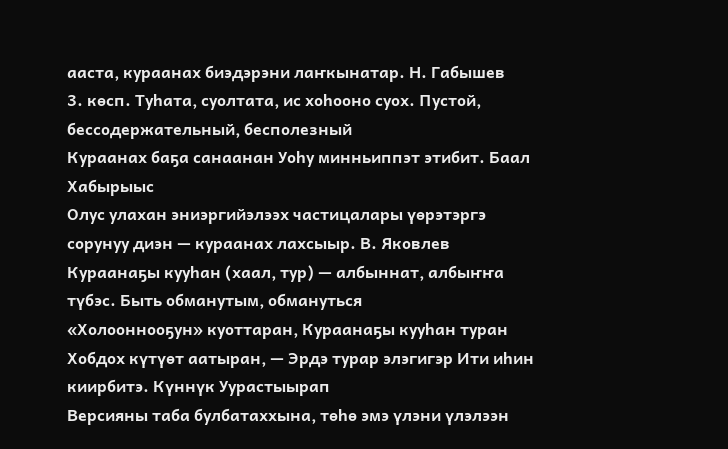ааста, кураанах биэдэрэни лаҥкынатар. Н. Габышев
3. көсп. Туһата, суолтата, ис хоһооно суох. Пустой, бессодержательный, бесполезный
Кураанах баҕа санаанан Уоһу минньиппэт этибит. Баал Хабырыыс
Олус улахан эниэргийэлээх частицалары үөрэтэргэ сорунуу диэн — кураанах лахсыыр. В. Яковлев
Кураанаҕы кууһан (хаал, тур) — албыннат, албыҥҥа түбэс. Быть обманутым, обмануться
«Холооннооҕун» куоттаран, Кураанаҕы кууһан туран Хобдох күтүөт аатыран, — Эрдэ турар элэгигэр Ити иһин киирбитэ. Күннүк Уурастыырап
Версияны таба булбатаххына, төһө эмэ үлэни үлэлээн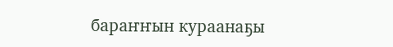бараҥҥын кураанаҕы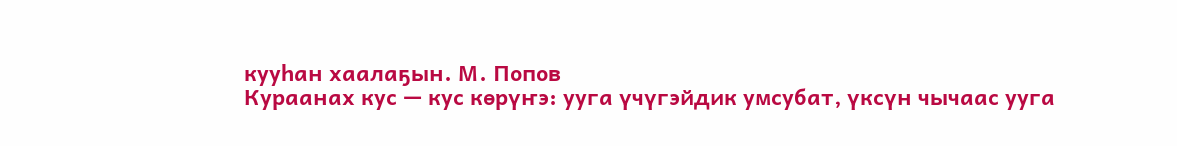кууһан хаалаҕын. М. Попов
Кураанах кус — кус көрүҥэ: ууга үчүгэйдик умсубат, үксүн чычаас ууга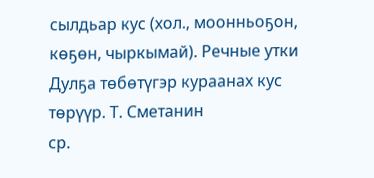сылдьар кус (хол., моонньоҕон, көҕөн, чыркымай). Речные утки
Дулҕа төбөтүгэр кураанах кус төрүүр. Т. Сметанин
ср.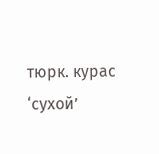тюрк. курас ‘сухой’